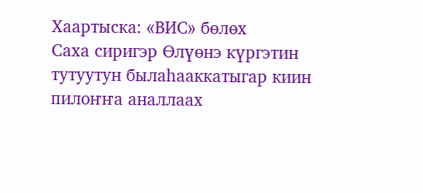Хаартыска: «ВИС» бөлөх
Саха сиригэр Өлүөнэ күргэтин тутуутун былаһааккатыгар киин пилоҥҥа аналлаах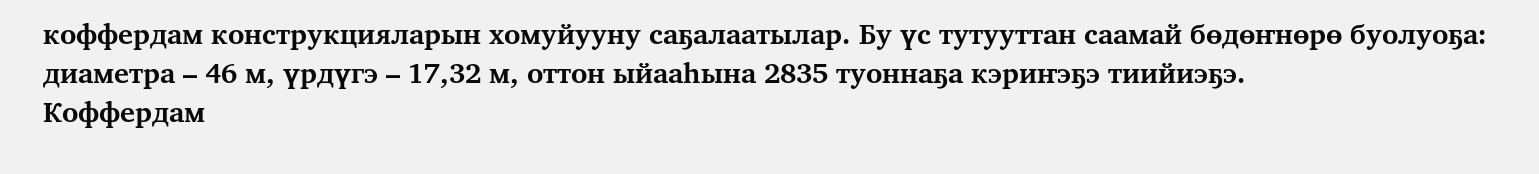коффердам конструкцияларын хомуйууну саҕалаатылар. Бу үс тутууттан саамай бөдөҥнөрө буолуоҕа: диаметра – 46 м, үрдүгэ – 17,32 м, оттон ыйааһына 2835 туоннаҕа кэриҥэҕэ тиийиэҕэ.
Коффердам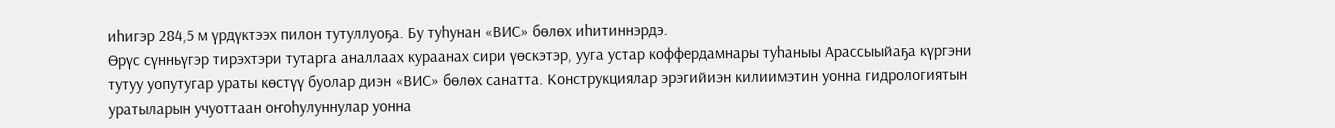иһигэр 284,5 м үрдүктээх пилон тутуллуоҕа. Бу туһунан «ВИС» бөлөх иһитиннэрдэ.
Өрүс сүнньүгэр тирэхтэри тутарга аналлаах кураанах сири үөскэтэр, ууга устар коффердамнары туһаныы Арассыыйаҕа күргэни тутуу уопутугар ураты көстүү буолар диэн «ВИС» бөлөх санатта. Конструкциялар эрэгийиэн килиимэтин уонна гидрологиятын уратыларын учуоттаан оҥоһулуннулар уонна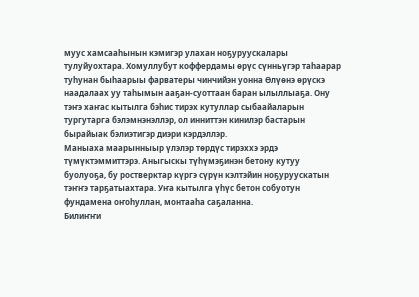муус хамсааһынын кэмигэр улахан ноҕуруускалары тулуйуохтара. Хомуллубут коффердамы өрүс сүнньүгэр таһаарар туһунан быһаарыы фарватеры чинчийэн уонна Өлүөнэ өрүскэ наадалаах уу таһымын ааҕан-суоттаан баран ылыллыаҕа. Ону тэҥэ хаҥас кытылга бэһис тирэх кутуллар сыбаайаларын тургутарга бэлэмнэнэллэр, ол инниттэн кинилэр бастарын бырайыак бэлиэтигэр диэри кэрдэллэр.
Маныаха маарынныыр үлэлэр төрдүс тирэххэ эрдэ түмүктэммиттэрэ. Аныгыскы түһүмэҕинэн бетону кутуу буолуоҕа, бу ростверктар күргэ сүрүн кэлтэйин ноҕуруускатын тэҥҥэ тарҕатыахтара. Уҥа кытылга үһүс бетон собуотун фундамена оҥоһуллан, монтааһа саҕаланна.
Билиҥҥи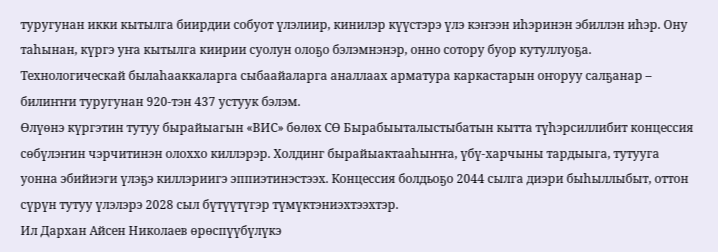туругунан икки кытылга биирдии собуот үлэлиир, кинилэр күүстэрэ үлэ кэҥээн иһэринэн эбиллэн иһэр. Ону таһынан, күргэ уҥа кытылга киирии суолун олоҕо бэлэмнэнэр, онно сотору буор кутуллуоҕа. Технологическай былаһааккаларга сыбаайаларга аналлаах арматура каркастарын оҥоруу салҕанар – билиҥҥи туругунан 920-тэн 437 устуук бэлэм.
Өлүөнэ күргэтин тутуу бырайыагын «ВИС» бөлөх СӨ Бырабыыталыстыбатын кытта түһэрсиллибит концессия сөбүлэҥин чэрчитинэн олоххо киллэрэр. Холдинг бырайыактааһыҥҥа, үбү-харчыны тардыыга, тутууга уонна эбийиэги үлэҕэ киллэриигэ эппиэтинэстээх. Концессия болдьоҕо 2044 сылга диэри быһыллыбыт, оттон сүрүн тутуу үлэлэрэ 2028 сыл бүтүүтүгэр түмүктэниэхтээхтэр.
Ил Дархан Айсен Николаев өрөспүүбүлүкэ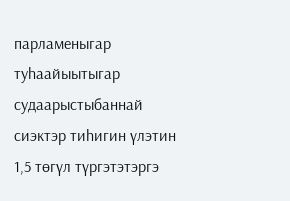парламеныгар туһаайыытыгар судаарыстыбаннай сиэктэр тиһигин үлэтин 1,5 төгүл түргэтэтэргэ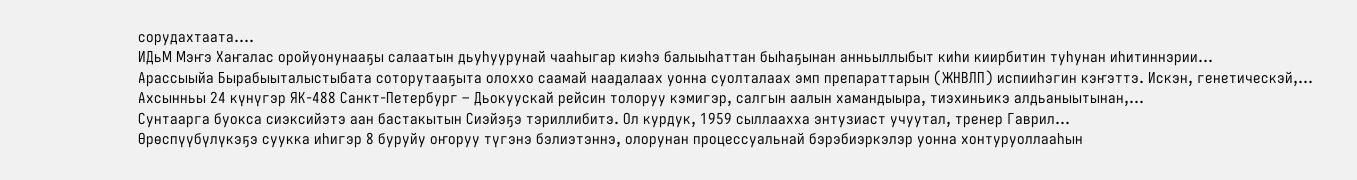сорудахтаата.…
ИДьМ Мэҥэ Хаҥалас оройуонунааҕы салаатын дьуһуурунай чааһыгар киэһэ балыыһаттан быһаҕынан анньыллыбыт киһи киирбитин туһунан иһитиннэрии…
Арассыыйа Бырабыыталыстыбата соторутааҕыта олоххо саамай наадалаах уонна суолталаах эмп препараттарын (ЖНВЛП) испииһэгин кэҥэттэ. Искэн, генетическэй,…
Ахсынньы 24 күнүгэр ЯК-488 Санкт-Петербург – Дьокуускай рейсин толоруу кэмигэр, салгын аалын хамандыыра, тиэхиньикэ алдьаныытынан,…
Сунтаарга буокса сиэксийэтэ аан бастакытын Сиэйэҕэ тэриллибитэ. Ол курдук, 1959 сыллаахха энтузиаст учуутал, тренер Гаврил…
Өрөспүүбүлүкэҕэ суукка иһигэр 8 буруйу оҥоруу түгэнэ бэлиэтэннэ, олорунан процессуальнай бэрэбиэркэлэр уонна хонтуруоллааһын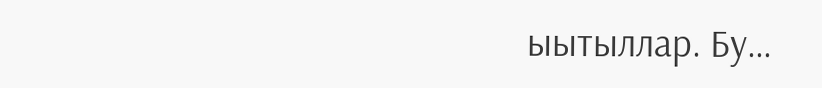ыытыллар. Бу…